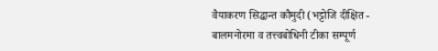वैयाकरण सिद्धान्त कौमुदी (भट्टोजि दीक्षित - बालमनोरमा व तत्त्वबोधिनी टीका सम्पूर्ण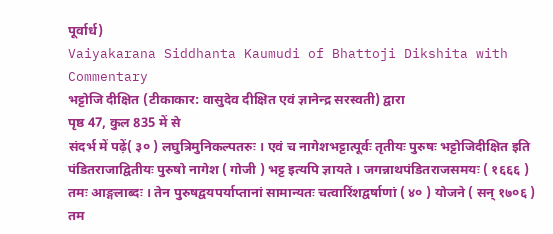पूर्वार्ध)
Vaiyakarana Siddhanta Kaumudi of Bhattoji Dikshita with Commentary
भट्टोजि दीक्षित (टीकाकार: वासुदेव दीक्षित एवं ज्ञानेन्द्र सरस्वती) द्वारा
पृष्ठ 47, कुल 835 में से
संदर्भ में पढ़ें( ३० ) लघुत्रिमुनिकल्पतरुः । एवं च नागेशभट्टात्पूर्वः तृतीयः पुरुषः भट्टोजिदीक्षित इति पंडितराजाद्वितीयः पुरुषो नागेश ( गोजी ) भट्ट इत्यपि ज्ञायते । जगन्नाथपंडितराजसमयः ( १६६६ ) तमः आङ्गलाब्दः । तेन पुरुषद्वयपर्याप्तानां सामान्यतः चत्वारिंशद्वर्षाणां ( ४० ) योजने ( सन् १७०६ ) तम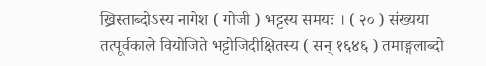ख्रिस्ताब्दोऽस्य नागेश ( गोजी ) भट्टस्य समयः । ( २० ) संख्यया तत्पूर्वकाले वियोजिते भट्टोजिदीक्षितस्य ( सन् १६४६ ) तमाङ्गलाब्दो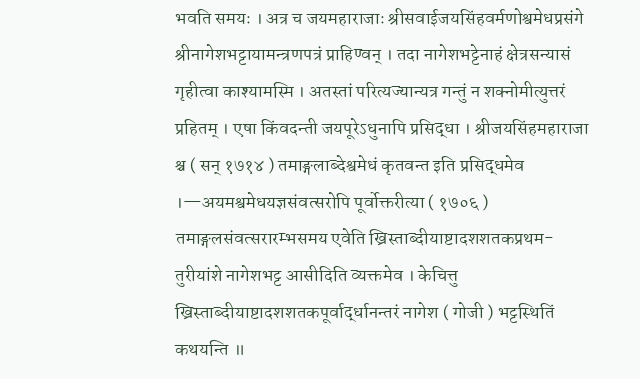भवति समयः । अत्र च जयमहाराजाः श्रीसवाईजयसिंहवर्मणोश्वमेधप्रसंगे श्रीनागेशभट्टायामन्त्रणपत्रं प्राहिण्वन् । तदा नागेशभट्टेनाहं क्षेत्रसन्यासं गृहीत्वा काश्यामस्मि । अतस्तां परित्यज्यान्यत्र गन्तुं न शक्नोमीत्युत्तरं प्रहितम् । एषा किंवदन्ती जयपूरेऽधुनापि प्रसिद्धा । श्रीजयसिंहमहाराजा श्च ( सन् १७१४ ) तमाङ्गलाब्देश्वमेधं कृतवन्त इति प्रसिद्धमेव ।—अयमश्वमेधयज्ञसंवत्सरोपि पूर्वोक्तरीत्या ( १७०६ ) तमाङ्गलसंवत्सरारम्भसमय एवेति ख्रिस्ताब्दीयाष्टादशशतकप्रथम- तुरीयांशे नागेशभट्ट आसीदिति व्यक्तमेव । केचित्तु ख्रिस्ताब्दीयाष्टादशशतकपूर्वार्द्धानन्तरं नागेश ( गोजी ) भट्टस्थितिं कथयन्ति ॥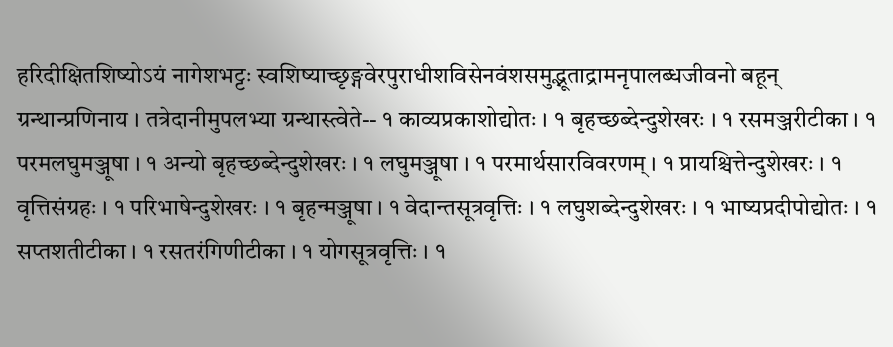हरिदीक्षितशिष्योऽयं नागेशभट्टः स्वशिष्याच्छृङ्गवेरपुराधीशविसेनवंशसमुद्भूताद्रामनृपालब्धजीवनो बहून् ग्रन्थान्प्रणिनाय । तत्रेदानीमुपलभ्या ग्रन्थास्त्वेते-- १ काव्यप्रकाशोद्योतः । १ बृहच्छब्देन्दुशेखरः । १ रसमञ्जरीटीका । १ परमलघुमञ्जूषा । १ अन्यो बृहच्छब्देन्दुशेखरः । १ लघुमञ्जूषा । १ परमार्थसारविवरणम् । १ प्रायश्चित्तेन्दुशेखरः । १ वृत्तिसंग्रहः । १ परिभाषेन्दुशेखरः । १ बृहन्मञ्जूषा । १ वेदान्तसूत्रवृत्तिः । १ लघुशब्देन्दुशेखरः । १ भाष्यप्रदीपोद्योतः । १ सप्तशतीटीका । १ रसतरंगिणीटीका । १ योगसूत्रवृत्तिः । १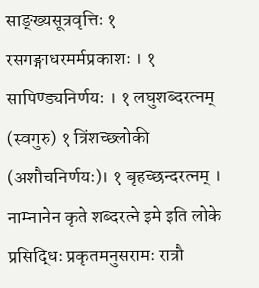साङ्ख्यसूत्रवृत्तिः १ रसगङ्गाधरमर्मप्रकाशः । १ सापिण्ड्यनिर्णयः । १ लघुशब्दरत्नम् (स्वगुरु) १ त्रिंशच्छ्लोकी (अशौचनिर्णयः)। १ बृहच्छन्दरत्नम् । नाम्नानेन कृते शब्दरत्ने इमे इति लोके प्रसिद्धिः प्रकृतमनुसरामः रात्रौ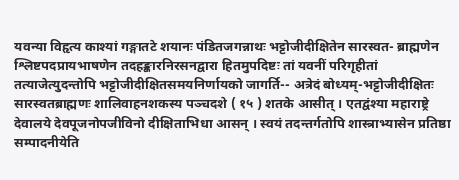यवन्या विहृत्य काश्यां गङ्गातटे शयानः पंडितजगन्नाथः भट्टोजीदीक्षितेन सारस्वत- ब्राह्मणेन श्लिष्टपदप्रायभाषणेन तदहङ्कारनिरसनद्वारा हितमुपदिष्टः तां यवनीं परिगृहीतां तत्याजेत्युदन्तोपि भट्टोजीदीक्षितसमयनिर्णायको जागर्ति-- अत्रेदं बोध्यम्-भट्टोजीदीक्षितः सारस्वतब्राह्मणः शालिवाहनशकस्य पञ्चदशे ( १५ ) शतके आसीत् । एतद्वंश्या महाराष्ट्रे देवालये देवपूजनोपजीविनो दीक्षिताभिधा आसन् । स्वयं तदन्तर्गतोपि शास्त्राभ्यासेन प्रतिष्ठा सम्पादनीयेति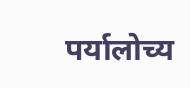पर्यालोच्य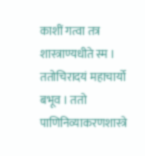काशीं गत्वा तत्र शास्त्राण्यधीते स्म । ततोचिरादयं महाचार्यो बभूव । ततो पाणिनिव्याकरणशास्त्रे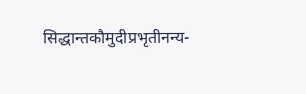सिद्धान्तकौमुदीप्रभृतीनन्य-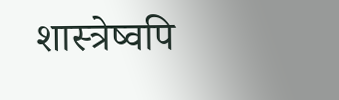शास्त्रेष्वपि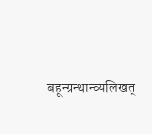बहून्ग्रन्थान्व्यलिखत्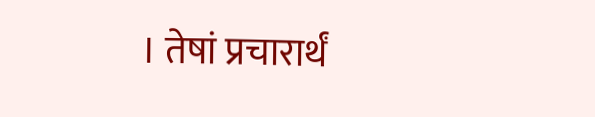। तेषां प्रचारार्थं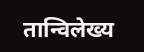तान्विलेख्य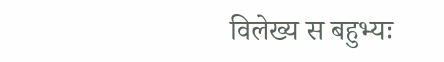विलेख्य स बहुभ्यः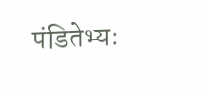पंडितेभ्यः